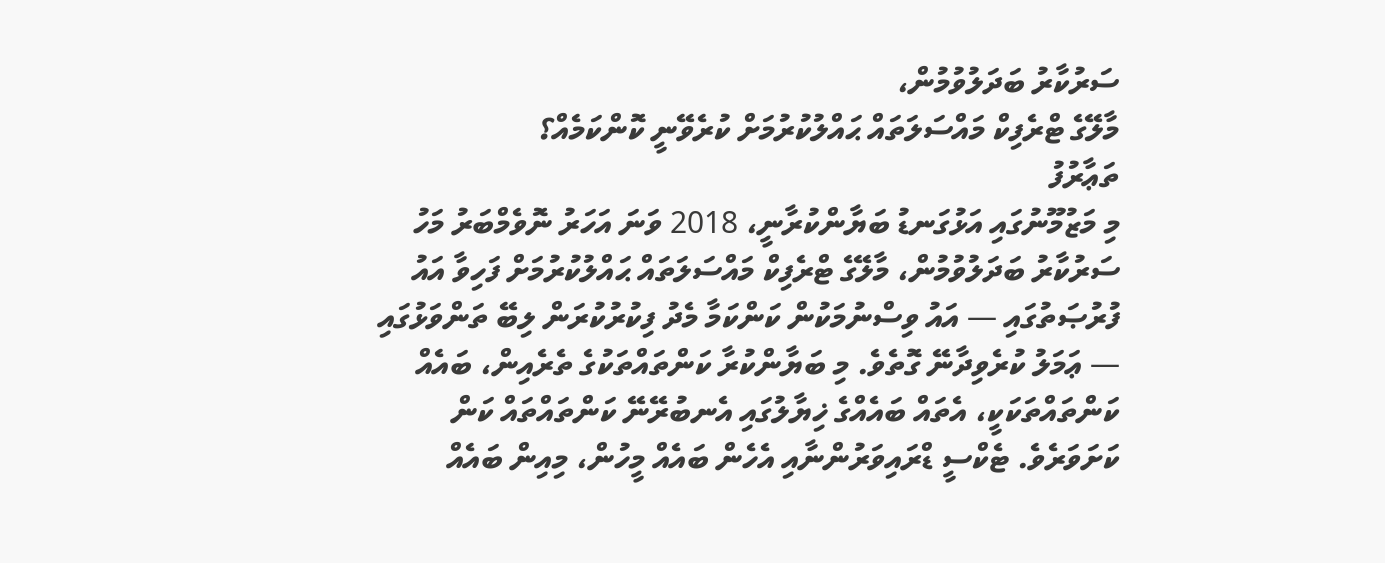ސަރުކާރު ބަދަލުވުމުން،
މާލޭގެ ޓްރެފިކް މައްސަލަތައް ޙައްލުކުރުމަށް ކުރެވޭނީ ކޮންކަމެއް؟
ތަޢާރުފު
މި މަޒުމޫނުގައި އަޅުގަނޑު ބަޔާންކުރާނީ، 2018 ވަނަ އަހަރު ނޮވެމްބަރު މަހު ސަރުކާރު ބަދަލުވުމުން، މާލޭގެ ޓްރެފިކް މައްސަލަތައް ޙައްލުކުރުމަށް ފަހިވާ އައު ފުރުޞަތުގައި — އައު ވިސްނުމަކުން ކަންކަމާ މެދު ފިކުރުކުރަން ލިބޭ ތަންވަޅުގައި — ޢަމަލު ކުރެވިދާނޭ ގޮތެވެ. މި ބަޔާންކުރާ ކަންތައްތަކުގެ ތެރެއިން، ބައެއް ކަންތައްތަކަކީ، އެތައް ބައެއްގެ ޚިޔާލުގައި އެނބުރޭނޭ ކަންތައްތައް ކަން ކަށަވަރެވެ. ޓެކްސީ ޑްރައިވަރުންނާއި އެހެން ބައެއް މީހުން، މިއިން ބައެއް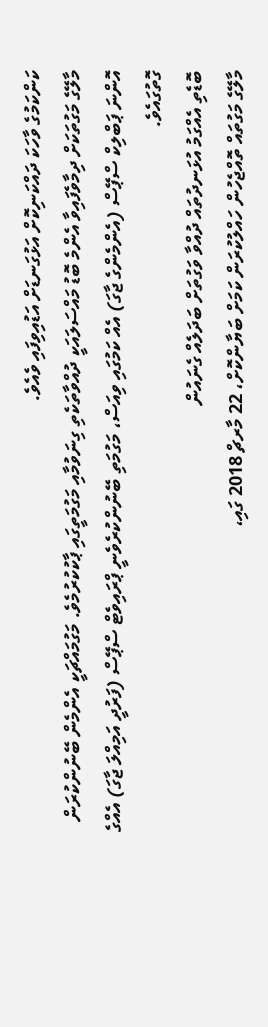ކަންކަމުގެ ވާހަކަ ދައްކަނިކޮށް އަޅުގަނޑަށް އަޑުއިވިފައި ވެއެވެ.
މާލޭގެ މަގުތަކަށް ދިމާވެފައިވާ އެންމެ ބޮޑު މައްސަލައަކީ ދުއްވާތަކެތި ގިނަވުމާއި މަގުމަތީގައި ޕާކުކުރުމެވެ. މަގުމައްޗަކީ އެންމެން ބޭނުންކުރަން އޮންނަ ޕަބްލިކް ސްޕޭސް (އެންމެންގެ ޖާގަ) އެއް ކަމުގައި ވިއަސް، މަގުމަތި ބޭނުންކުރެވެނީ ޕްރައިވެޓް ސްޕޭސް (ފަރުދީ އަމިއްލަ ޖާގަ) އެއްގެ ގޮތުގައެވެ.
ބޮޑެތި އެއްގަމު އުޅަނދުތައް ދުއްވާ ވަގުތަށް ބަދަލެއް ގެނައުން
މާލޭގެ މަގުތައް ތޮއްޖެހުން ހައްލުކުރަން ކަމަށް ބަޔާންކޮށް، 22 މާރޗް 2018 ގައި،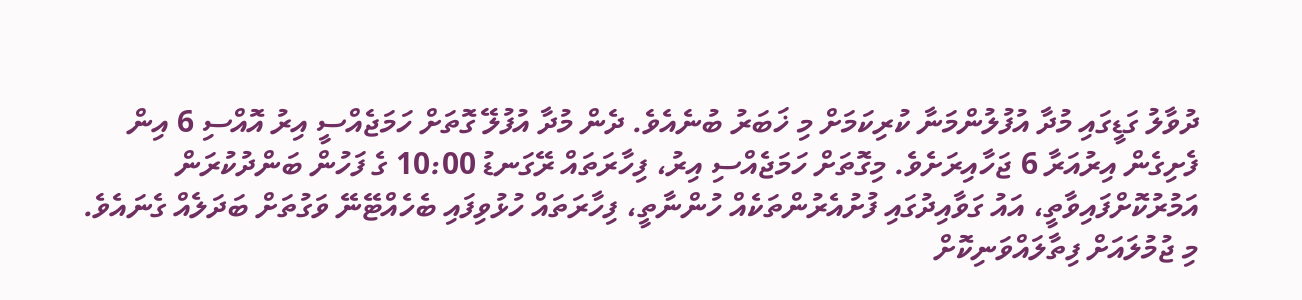ދުވާލު ގަޑީގައި މުދާ އުފުލުންމަނާ ކުރިކަމަށް މި ޚަބަރު ބުނެއެވެ. ދެން މުދާ އުފުލޭ ގޮތަށް ހަމަޖެއްސީ އިރު އޮއްސި 6 އިން ފެށިގެން އިރުއަރާ 6 ޖަހާއިރަށެވެ. މިގޮތަށް ހަމަޖެއްސި އިރު، ފިހާރަތައް ރޭގަނޑު 10:00 ގެ ފަހުން ބަންދުކުރަން އަމުރުކޮށްފައިވާތީ، އައު ގަވާއިދުގައި ފުށުއެރުންތަކެއް ހުންނާތީ، ފިހާރަތައް ހުޅުވިފައި ބެހެއްޓޭނޭ ވަގުތަށް ބަދަލެއް ގެނައެވެ. މި ޖުމުލައަށް ފިތާލައްވަނިކޮށް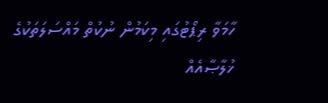ހާމަވާ ރިޕޯޓުގައި މިކަމުން ނުކުތް މައްސަލަތަކުގެ ޚުލާޞާއެއް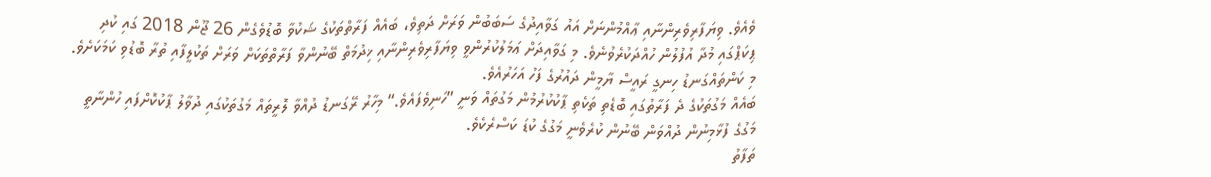ވެއެވެ. ވިޔަފާރިވެރިންނާއި ޢާއްމުންނަށް އައު ގަވާއިދުގެ ސަބަބުން ވަރަށް ދަތިވެ، ބައެއް ފަރާތްތަކުގެ ޝަކުވާ ބޮޑުވެގެން 26 ޖޫން 2018 ގައި ކުދި ޕިކަޕްގައި މުދާ އުފުލުން ހުއްދަކުރެވުނެވެ. މި ގަވާއިދަށް ޢަމަލުކުރުންވީ ވިޔަފާރިވެރިންނާއި ޚިދުމަތް ބޭނުންވާ ފަރާތްތަކަށް ވަރަށް ތަކުލީފާއި ތުރާ ބޮޑުވި ކަމަކަށެވެ. މި ކަންތައްގަނޑު ހިނގީ ރައީސް ޔާމީން ދައުރުގެ ފަހު އަހަރުއެވެ.
ބައެއް މަގުތަކުގެ ދެ ފަރާތުގައި ބޮޑެތި ތަކެތި ޕާކުކުރުމުން މަގުތައް ވަނީ ”ހަނިވެފައެވެ.“ މިހާރު ރޭގަނޑު ދުއްވާ ލޮރީތައް މަގުތަކުގައި ދުވާލު ޕާކުކޮށްފައި ހުންނާތީ މަގުގެ ފުޅާމިނުން ދުއްވަން ބޭނުން ކުރެވެނީ މަގުގެ ކުޑަ ކަސްރެކެވެ.
ތަފާތު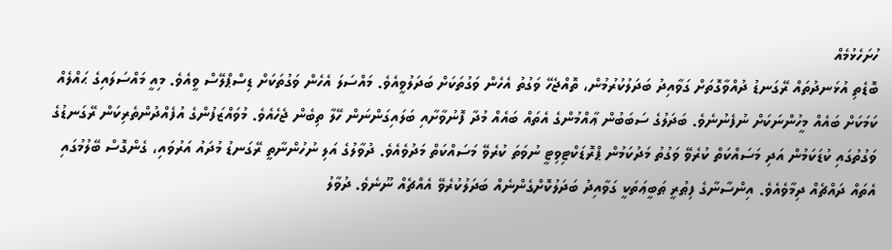ހުށަހެޅުމެއް
ބޮޑެތި އުޅަނދުތައް ރޭގަނޑު ދުއްވާގޮތަށް ގަވާއިދު ބަދަލުކުރުމުން، ތޮއްޖެހޭ ވަގުތު އެހެން ވަގުތަކަށް ބަދަލުވީއެވެ. މައްސަލަ އެހެން ވަގުތަކަށް ޑިސްޕްލޭސް ވީއެވެ. މިއީ މައްސަލައިގެ ޙައްލެއް ކަމަކަށް ބައެއް މީހުންނަކަށް ނުފެނުނެވެ. ބަދަލުގެ ސަބަބުން ޢާއްމުންގެ އެތައް ބައެއް މުދާ ފޮނުވާށާއި ބަލައިގަންނަން ހޭލާ ތިބެން ޖެހެއެވެ. މުވައްޒަފުންގެ އުފެއްދުންތެރިކަން ރޭގަނޑުގެ ވަގުތުގައި ކުޑަކަމުން އަދި މަސައްކަތް ކުރެވޭ ވަގުތު މަދުކަމުން ޕްރޮޑަކްޓިވިޓީ ނުވަތަ ކުރެވޭ މަސައްކަތް މަދުވެއެވެ. ދުވާލުގެ އަލި ނުހުންނާތީ ރޭގަނޑު މުދައު އަރުވައި، ގެންގޮސް ބޭލުމުގައި އެތައް ދައްޗެއް ދިމާވެއެވެ. އިންސާނާގެ ފިޠުރީ ޠަބީޢަތަކީ ގަވާއިދު ބަދަލުކޮށްގެންނެއް ބަދަލުކުރެވޭ އެއްޗެއް ނޫނެވެ. ދުވާލު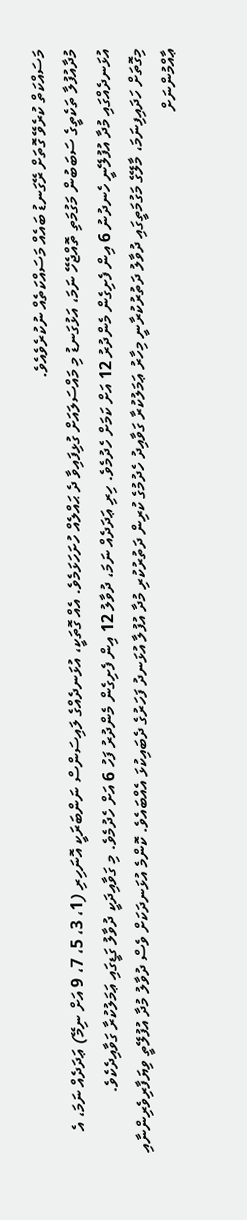މަސައްކަތް ކުރެވޭ ގޮތަށް ރޭގަނޑު ބައެއް މަސައްކަތެއް ނުކުރެވެއެވެ.
މުދާއުފުލާ ތަކެތީގެ ސަބަބުން މަގުމަތި ތޮއްޖެހޭ ނަމަ، އަޅުގަނޑު މި މައްސަލައަށް ގުޅިފައިވާ ދެ ޙައްލެއް ހުށަހަޅަމެވެ. އެއް ގޮތަކީ، އުޅަނދެއްގެ ލައިސަންސް ނަންބަރަކީ އޮނަހިރި (1، 3، 5، 7، 9 އަށް ނިމޭ) ޢަދަދެއް ނަމަ، އެ އުޅަނދެއްގައި މުދާ އުފުލޭނީ ހެނދުނު 6 އިން ފެށިގެން މެންދުރު 12 އަށް ކަމަށް ހެދުމެވެ. ހިރި ޢަދަދެއް ނަމަ، ދުވާލު 12 އިން ފެށިގެން މެންދުރު ފަހު 6 އަށް ހެދުމެވެ. މި ގަވާއިދަކީ ދުވާލު ގަޑީގައި ޢަމަލުކުރާ ގަވާއިދެކެވެ.
މިގޮތަށް ހަދައިފިނަމަ، މާލޭގެ މަގުމަތީގައި ދުވާލު ދަތުރުކުރާނީ މިހާރު ޢަމަލުކުރާ ގަވާއިދު ހެދުމުގެ ކުރިން ދަތުރުކުރި މުދާ އުފުލާ އުޅަނދު ފަހަރުގެ ދެބައިކުޅަ އެއްބައެވެ. ކޮންމެ އުޅަނދަކަށް ވެސް ދުވާލު މުދާ އުފުލޭތީ ވިޔަފާރިވެރިންނާއި ޢާއްމުންނަށް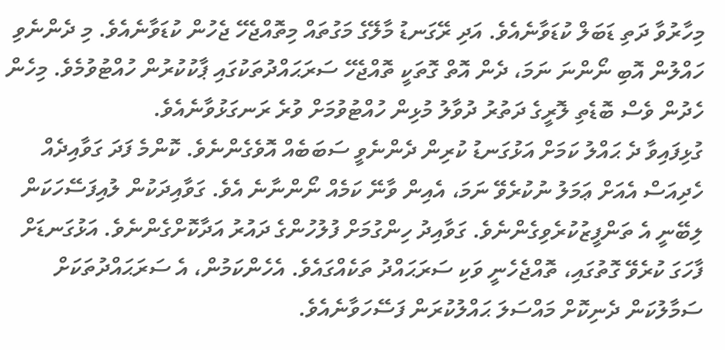މިހާރުވާ ދަތި ޑަބަލް ކުޑަވާނެއެވެ. އަދި ރޭގަނޑު މާލޭގެ މަގުތައް މިތޮއްޖެހޭ ޖެހުން ކުޑަވާނެއެވެ. މި ދެންނެވި ހައްލުން އޮބި ނޯންނަ ނަމަ، ދެން އޮތް ގޮތަކީ ތޮއްޖެހޭ ސަރަޙައްދުތަކުގައި ޕާކުކުރުން ހުއްޓުވުމެވެ. މިހެން ހެދުން ވެސް ބޮޑެތި ލޮރީގެ ދަތުރު ދުވާލު މުޅިން ހުއްޓުވުމަށް ވުރެ ރަނގަޅުވާނެއެވެ.
ގުޅިފައިވާ ދެ ޙައްލު ކަމަށް އަޅުގަނޑު ކުރިން ދެންނެވީ ސަބަބެއް އޮވެގެންނެވެ. ކޮންމެ ފަދަ ގަވާއިދެއް ހެދިއަސް އެއަށް ޢަމަލު ނުކުރެވޭ ނަމަ، އެއިން ވާނޭ ކަމެއް ނޯންނާނެ އެވެ. ގަވާއިދަކުން ލުއިފަސޭހަކަން ލިބޭނީ އެ ތަންފީޒުކުރެވިގެންނެވެ. ގަވާއިދު ހިންގުމަށް ފުލުހުންގެ ދައުރު އަދާކޮށްގެންނެވެ. އަޅުގަނޑަށް ފާހަގަ ކުރެވޭ ގޮތުގައި، ތޮއްޖެހެނީ ވަކި ސަރަޙައްދު ތަކެއްގައެވެ. އެހެންކަމުން، އެ ސަރަޙައްދުތަކަށް ސަމާލުކަން ދެނިކޮށް މައްސަލަ ޙައްލުކުރަން ފަސޭހަވާނެއެވެ.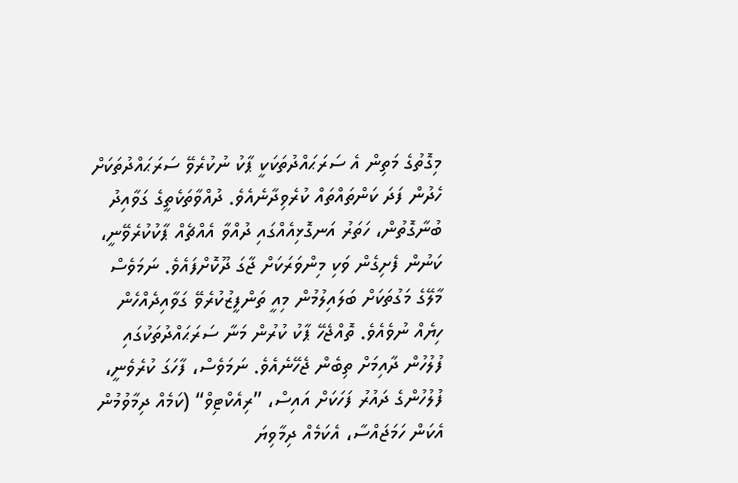މިގޮތުގެ މަތިން އެ ސަރަޙައްދުތަކަކީ ޕާކު ނުކުރެވޭ ސަރަޙައްދުތަކަށް ހެދުން ފަދަ ކަންތައްތައް ކުރެވިދާނެއެވެ. ދުއްވާތަކެތީގެ ގަވާއިދު ބުނާގޮތުން، ހަތަރު އަނގޮޅިއެއްގައި ދުއްވާ އެއްޗެއް ޕާކުކުރެވޭނީ، ކަނުން ފެށިގެން ވަކި މިންވަރަކަށް ޖާގަ ދޫކޮށްފައެވެ. ނަމަވެސް މާލޭގެ މަގުތަކަށް ބަލައިލުމުން މިއީ ތަންފީޒުކުރެވޭ ގަވާއިދެއްހެން ހިޔެއް ނުވެއެވެ. ތޮއްޖެހޭ ޕާކު ކުރުން މަނާ ސަރަޙައްދުތަކުގައި ފުލުހުން ދާއިމަށް ތިބެން ޖެހޭނެއެވެ. ނަމަވެސް، ފާހަގަ ކުރެވެނީ، ފުލުހުންގެ ދައުރު ފަހަކަށް އައިސް، ”ރިއެކްޓިވް“ (ކަމެއް ދިމާވުމުން އެކަން ހަމަޖައްސާ، އެކަމެއް ދިމާވިޔަ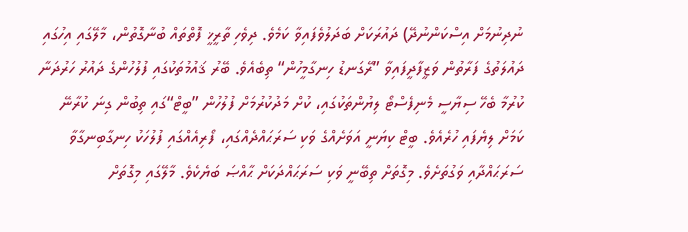ނުދިނުމަށް އިސްކަންނުދޭ) ދައުރަކަށް ބަދަލުވެފައިވާ ކަމެވެ. ދިވެހި ތާރީޚީ ފޮތްތައް ބުނާގޮތުން، މާލޭގައި އިހުގައި ދައުލަތުގެ ފަރާތުން ވަޒީފާދީފައިވާ ”ރޭގަނޑު ހިނގާމީހުން“ ތިބެއެވެ. ބޭރު ޤައުމުތަކުގައި ފުލުހުންގެ ދައުރު ހަރުދަނާ ކުރުމާ ބެހޭ ސިޔާސީ މެނިފެސްޓޯ ލިޔުންތަކުގައި، ކުށް މަދުކުރުމަށް ފުލުހުން ”ބީޓް“ގައި ތިބުން ގިނަ ކުރާނޭ ކަމަށް ލިޔެފައި ހުރެއެވެ. ބީޓް ކިޔަނީ އަވަށެއްގެ ވަކި ސަރަޙައްދެއްގައި، ފޯރިއެއްގައި ފުލުހަކު ހިނގާބިނގާވާ ސަރަޙައްދާއި ވަގުތަށެވެ. މިގޮތަށް ތިބޭނީ ވަކި ސަރަޙައްދަކަށް ޙާއްޞަ ބަޔެކެވެ. މާލޭގައި މިގޮތަށް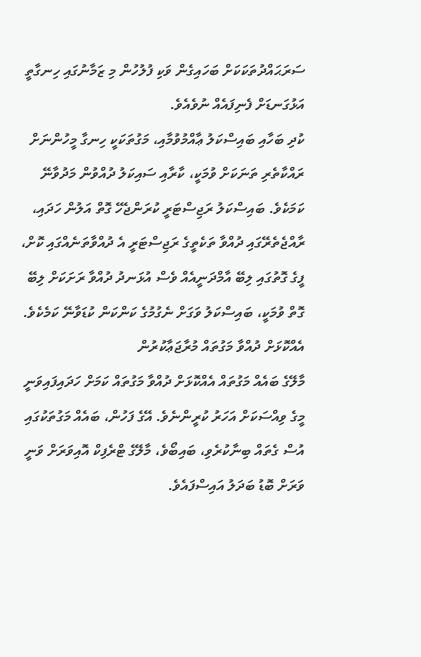ސަރަޙައްދުތަކަކަށް ބަހައިގެން ވަކި ފުލުހުން މި ޒަމާނުގައި ހިނގާތީ އަޅުގަނޑަށް ފެނިފައެއް ނުވެއެވެ.
ކުދި ބަހާއި ބައިސްކަލު ޢާއްމުވުމާއި، މަގުތަކަކީ ހިނގާ މީހުންނަށް ރައްކާތެރި ތަނަކަށް ވުމަކީ، ކާރާއި ސައިކަލު ދުއްވުން މަދުވާނޭ ކަމަކެވެ. ބައިސްކަލު ރަޖިސްޓަރީ ކުރަންޖެހޭ ގޮތް އަލުން ހަދައި، ރާއްޖެތެރޭގައި ދުއްވާ ތަކެތީގެ ރަޖިސްޓަރީ އެ ދުއްވާތަނެއްގައި ކޮށް، ފީގެ ގޮތުގައި ލިބޭ އާމްދަނީއެއް ވެސް އުޅަނދު ދުއްވާ ރަށަކަށް ލިބޭ ގޮތް ވުމަކީ، ބައިސްކަލު ވަގަށް ނެގުމުގެ ކަންކަން ކުޑަވާނޭ ކަމެކެވެ.
އެއްކޮޅަށް ދުއްވާ މަގުތައް މުރާޖަޢާކުރުން
މާލޭގެ ބައެއް މަގުތައް އެއްކޮޅަށް ދުއްވާ މަގުތައް ކަމަށް ހަދައިފައިވަނީ މީގެ ވިއްސަކަށް އަހަރު ކުރީންނެވެ. އޭގެ ފަހުން، ބައެއް މަގުތަކުގައި އުސް ގެތައް ބިނާކުރެވި، ބައިބޯވެ، މާލޭގެ ޓްރެފިކް އޮއިވަރަށް ވަނީ ވަރަށް ބޮޑު ބަދަލު އައިސްފައެވެ.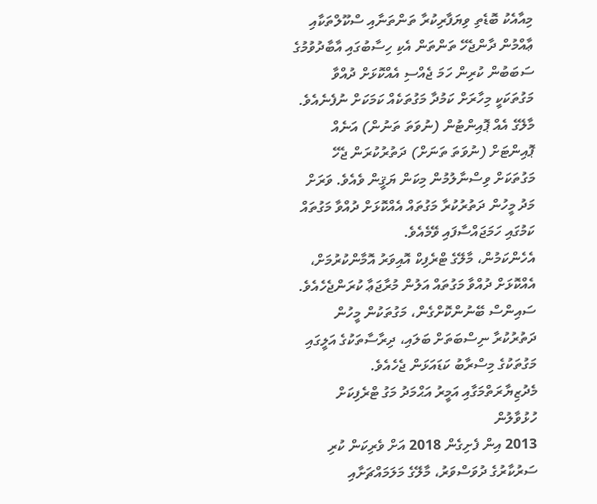މިއާއެކު ބޮޑެތި ވިޔަފާރިކުރާ ތަންތަނާއި ސްކޫލްތަކާއި ޢާއްމުން ދާންޖެހޭ ތަންތަން އެކި ހިސާބުގައި އާބާދުވުމުގެ ސަބަބުން ކުރިން ހަމަ ޖެއްސި އެއްކޮޅަށް ދުއްވާ މަގުތަކަކީ މިހާރަށް ކަމުދާ މަގުތަކެއް ކަމަކަށް ނުފެނެއެވެ. މާލޭގެ އެއް ޕޮއިންޓުން (ނުވަތަ ތަނުން) އަނެއް ޕޮއިންޓަށް (ނުވަތަ ތަނަށް) ދަތުރުކުރަން ޖެހޭ މަގުތަކަށް ވިސްނާލުމުން މިކަން ޔަޤީން ވެއެވެ. ވަރަށް މަދު މީހުން ދަތުރުކުރާ މަގުތައް އެއްކޮޅަށް ދުއްވާ މަގުތައް ކަމުގައި ހަމަޖައްސާފައި ވޭމެއެވެ.
އެހެންކަމުން، މާލޭގެ ޓްރެފިކް އޮއިވަރު އޮމާންކުރުމަށް، އެއްކޮޅަށް ދުއްވާ މަގުތައް އަލުން މުރާޖަޢާ ކުރަންޖެހެއެވެ. ސައިންސް ބޭނުންކޮށްގެން، މަގުތަކުން މީހުން ދަތުރުކުރާ ނިސްބަތަށް ބަލައި، ދިރާސާތަކުގެ އަލީގައި މަގުތަކުގެ މިސްރާބު ކަޑައަޅަން ޖެހެއެވެ.
މެދުޒިޔާރަތްމަގާއި އަމީރު އަޙްމަދު މަގު ޓްރެފިކަށް ހުޅުވާލުން
2013 އިން ފެށިގެން 2018 އަށް ވެރިކަން ކުރި ސަރުކާރުގެ ދުވަސްވަރު، މާލޭގެ މަލަމައްޗަށާއި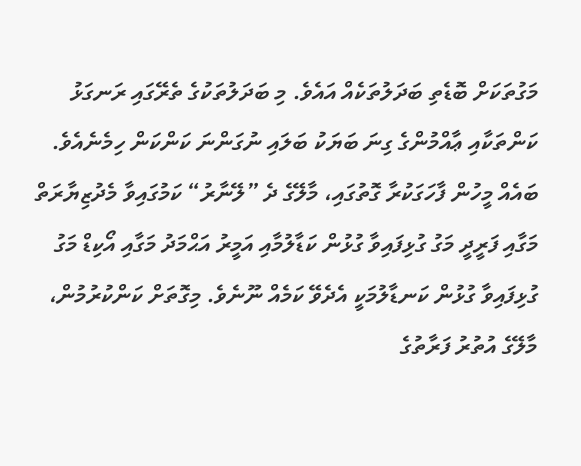މަގުތަކަށް ބޮޑެތި ބަދަލުތަކެއް އައެވެ. މި ބަދަލުތަކުގެ ތެރޭގައި ރަނގަޅު ކަންތަކާއި ޢާއްމުންގެ ގިނަ ބަޔަކު ބަލައި ނުގަންނަ ކަންކަން ހިމެނެއެވެ. ބައެއް މީހުން ފާހަގަކުރާ ގޮތުގައި، މާލޭގެ ދެ ”ލޭނާރު“ ކަމުގައިވާ މެދުޒިޔާރަތް މަގާއި ފަރީދީ މަގު ގުޅިފައިވާ ގުޅުން ކަޑާލުމާއި އަމީރު އަޙްމަދު މަގާއި އޯކިޑް މަގު ގުޅިފައިވާ ގުޅުން ކަނޑާލުމަކީ އެދެވޭ ކަމެއް ނޫނެވެ. މިގޮތަށް ކަންކުރުމުން، މާލޭގެ އުތުރު ފަރާތުގެ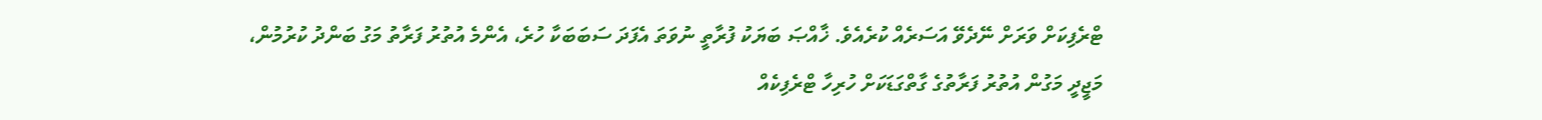ޓްރެފިކަށް ވަރަށް ނޭދެވޭ އަސަރެއް ކުރެއެވެ. ޚާއްޞަ ބަޔަކު ފުރާތީ ނުވަތަ އެފަދަ ސަބަބަކާ ހުރެ، އެންމެ އުތުރު ފަރާތު މަގު ބަންދު ކުރުމުން، މަޖީދީ މަގުން އުތުރު ފަރާތުގެ ގާތްގަޑަކަށް ހުރިހާ ޓްރެފިކެއް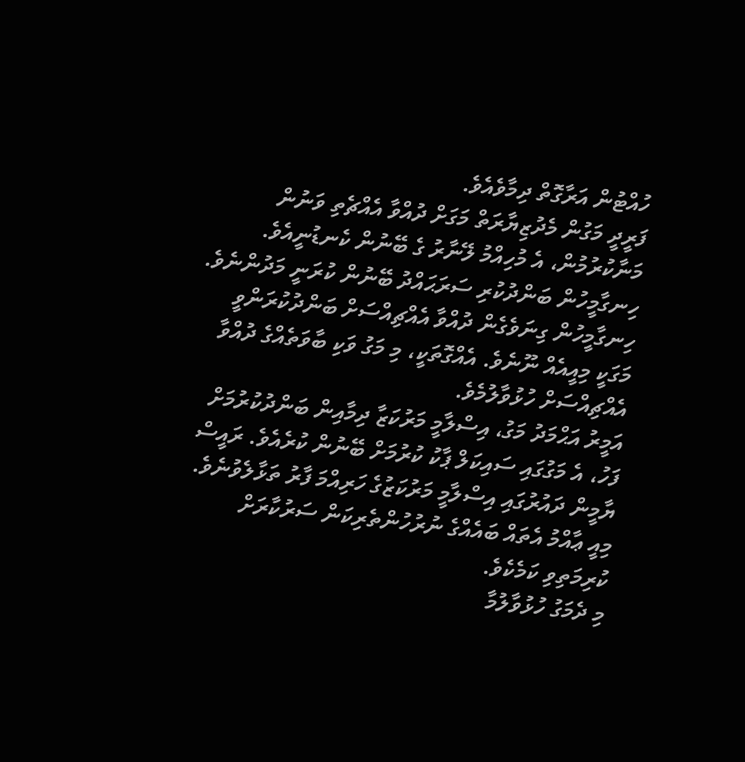ހުއްޓުން އަރާގޮތް ދިމާވެއެވެ.
ފަރީދީ މަގުން މެދުޒިޔާރަތް މަގަށް ދުއްވާ އެއްޗެތި ވަނުން މަނާކުރުމުން، އެ މުހިއްމު ލޭނާރު ގެ ބޭނުން ކެނޑުނީއެވެ. ހިނގާމީހުން ބަންދުކުރި ސަރަޙައްދު ބޭނުން ކުރަނީ މަދުންނެވެ. ހިނގާމީހުން ގިނަވެގެން ދުއްވާ އެއްޗިއްސަށް ބަންދުކުރަންވީ މަގަކީ މިއީއެއް ނޫނެވެ. އެއްގޮތަކީ، މި މަގު ވަކި ބާވަތެއްގެ ދުއްވާ އެއްޗިއްސަށް ހުޅުވާލުމެވެ.
އަމީރު އަޙްމަދު މަގު، އިސްލާމީ މަރުކަޒާ ދިމާއިން ބަންދުކުރުމަށް ފަހު، އެ މަގުގައި ސައިކަލް ޕާކު ކުރުމަށް ބޭނުން ކުރެއެވެ. ރައީސް ޔާމީން ދައުރުގައި އިސްލާމީ މަރުކަޒުގެ ހަރިއްމަ ފާރު ތަޅާލެވުނެވެ. މިއީ ޢާއްމު އެތައް ބައެއްގެ ނުރުހުންތެރިކަން ސަރުކާރަށް ކުރިމަތިވި ކަމެކެވެ.
މި ދެމަގު ހުޅުވާލުމާ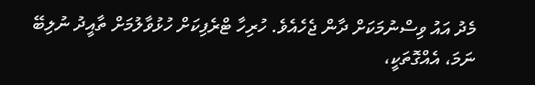މެދު އައު ވިސްނުމަކަށް ދާން ޖެހެއެވެ. ހުރިހާ ޓްރެފިކަށް ހުޅުވާލުމަށް ތާއީދު ނުލިބޭ ނަމަ، އެއްގޮތަކީ،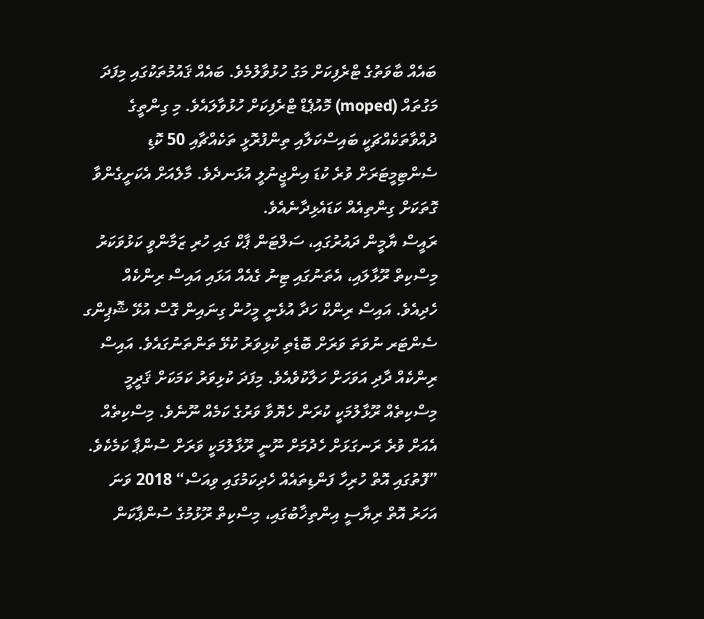ބައެއް ބާވަތުގެ ޓްރެފިކަށް މަގު ހުޅުވާލުމެވެ. ބައެއް ޤައުމުތަކުގައި މިފަދަ މަގުތައް (moped) މޮއުޕެޑް ޓްރެފިކަށް ހުޅުވާލައެވެ. މި ގިންތީގެ ދުއްވާތަކެއްޗަކީ ބައިސްކަލާއި ތިންފުރޮޅީ ތަކެއްޗާއި 50 ކޮޑި ސެންޓިމީޓަރަށް ވުރެ ކުޑަ އިންޖީނުލީ އުޅަނދެވެ. މާލެއަށް އެކަށީގެންވާ ގޮތަކަށް ގިންތިއެއް ކަޑައެޅިދާނެއެވެ.
ރައީސް ޔާމީން ދައުރުގައި، ސަލްޓަން ޕާކް ގައި ހުރި ޒަމާންވީ ކަޅުވަކަރު މިސްކިތް ރޫޅާލައި، އެތަނުގައި ޓިނު ގެއެއް އަޅައި އައިސް ރިންކެއް ހެދިއެވެ. އައިސް ރިންކް ހަދާ އުޅެނީ މީހުން ގިނައިން ގޮސް އުޅޭ ޝޮޕިންގ ސެންޓަރ ނުވަތަ ވަރަށް ބޮޑެތި ކުޅިވަރު ކުޅޭ ތަންތަނުގައެވެ. އައިސް ރިންކެއް ދާދި އަވަހަށް ހަލާކުވެއެވެ. މިފަދަ ކުޅިވަރު ކަމަކަށް ޤަދީމީ މިސްކިތެއް ރޫޅާލުމަކީ ކުރަން ހެޔޮވާ ވަރުގެ ކަމެއް ނޫނެވެ. މިސްކިތެއް އެއަށް ވުރެ ރަނގަޅަށް ހެދުމަށް ނޫނީ ރޫޅާލުމަކީ ވަރަށް ސުންޕާ ކަމެކެވެ. ”ފޮތުގައި އޮތް ހުރިހާ ފަންޑިތައެއް ހެދިކަމުގައި ވިއަސް“ 2018 ވަނަ އަހަރު އޮތް ރިޔާސީ އިންތިޚާބުގައި، މިސްކިތް ރޫޅުމުގެ ސުންޕާކަން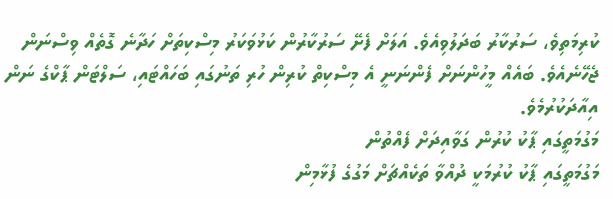ކުރިމަތިވެ، ސަރުކާރު ބަދަލުވިއެވެ. އަލަށް ފެށޭ ސަރުކާރުން ކަޅުވަކަރު މިސްކިތަށް ހަދާނެ ގޮތެއް ވިސްނަން ޖެހޭނެއެވެ. ބައެއް މީހުންނަށް ފެންނަނީ އެ މިސްކިތް ކުރިން ހުރި ތަނުގައި ބަހައްޓައި، ސަލްޓަން ޕާކްގެ ނަން އިއާދަކުރުމެވެ.
މަގުމަތީގައި ޕާކު ކުރުން ގަވާއިދަށް ފެއްތުން
މަގުމަތީގައި ޕާކު ކުރުމަކީ ދުއްވާ ތަކެއްޗަށް މަގުގެ ފުޅާމިން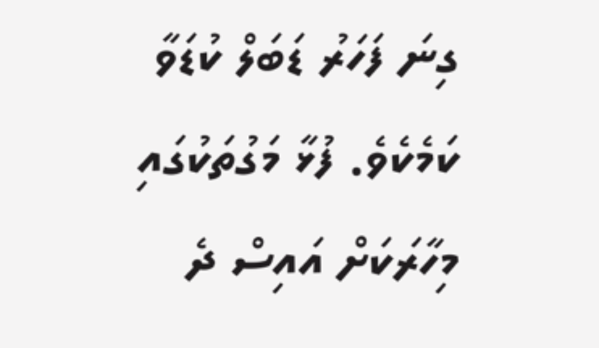ގިނަ ފަހަރު ޑަބަލް ކުޑަވާ ކަމެކެވެ. ފުޅާ މަގުތަކުގައި މިހާރަކަށް އައިސް ދެ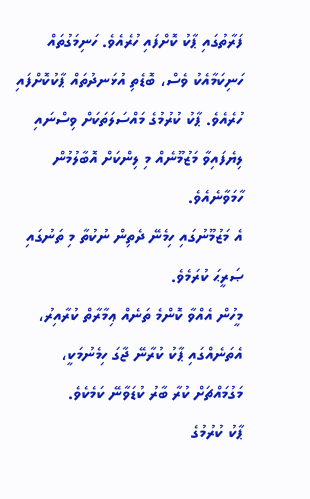ފަރާތުގައި ޕާކު ކޮށްފައި ހުރެއެވެ. ހަނިމަގުތައް ހަނިކަމާއެކު ވެސް، ބޮޑެތި އުޅަނދުތައް ޕާކުކޮށްފައި ހުރެއެވެ. ޕާކު ކުރުމުގެ މައްސަލަތަކަށް ވިސްނައި ލިޔެފައިވާ މަޒުމޫނެއް މި ލިންކަށް އޮބާލުމުން ހާމަވާނެއެވެ.
އެ މަޒުމޫނުގައި ހިމެނޭ ދެތިން ނުކުތާ މި ތަނުގައި ޞަރީޙަ ކުރަމެވެ.
މީހުން އެއްވާ ކޮންމެ ތަނެއް ޢިމާރާތް ކުރާއިރު، އެތަނެއްގައި ޕާކު ކުރާނޭ ޖާގަ ހިމެނުމަކީ، މަގުމައްޗަށް ކުރާ ބާރު ކުޑަވާނޭ ކަމެކެވެ.
ޕާކު ކުރުމުގެ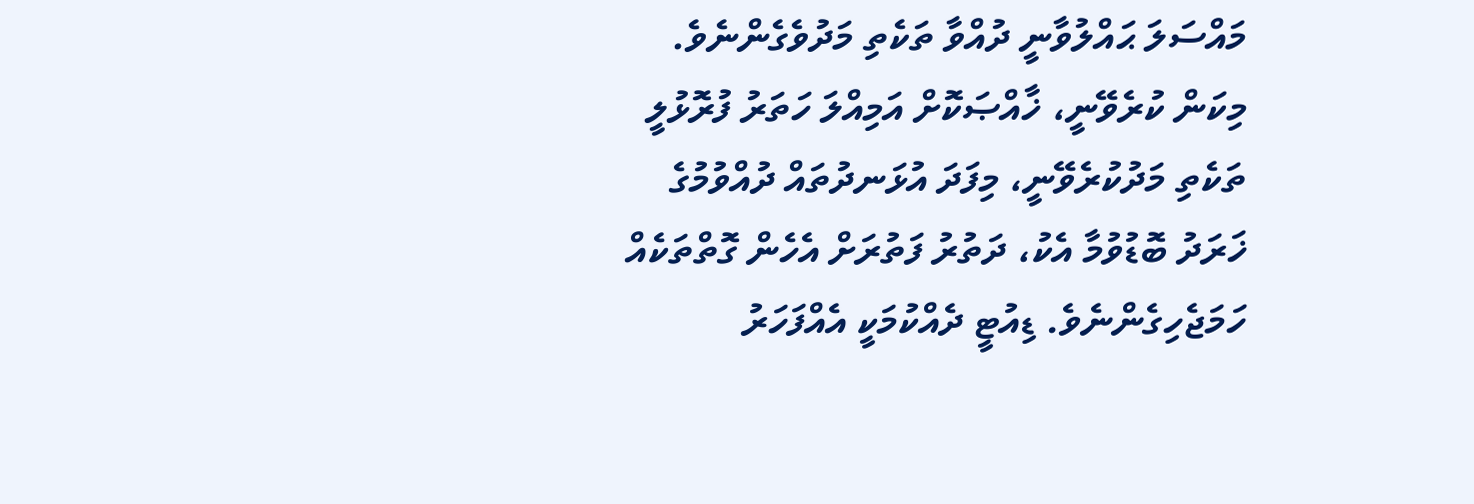މައްސަލަ ޙައްލުވާނީ ދުއްވާ ތަކެތި މަދުވެގެންނެވެ. މިކަން ކުރެވޭނީ، ޚާއްޞަކޮށް އަމިއްލަ ހަތަރު ފުރޮޅުލީ ތަކެތި މަދުކުރެވޭނީ، މިފަދަ އުޅަނދުތައް ދުއްވުމުގެ ޚަރަދު ބޮޑުވުމާ އެކު، ދަތުރު ފަތުރަށް އެހެން ގޮތްތަކެއް ހަމަޖެހިގެންނެވެ. ޑިއުޓީ ދެއްކުމަކީ އެއްފަހަރު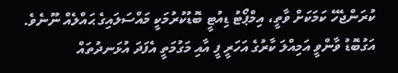ކުރަންޖެހޭ ކަމަކަށް ވާތީ، އިމްޕޯޓު ޑިއުޓީ ބޮޑުކުރުމަކީ މައްސަލައިގެ ޙައްލެއް ނޫނެވެ. އަގުބޮޑު ވާންވީ އަމިއްލަ ކާރުގެ އަހަރީ ފީ އާއި މަގުމަތީ އެފަދަ އުޅަނދުތައް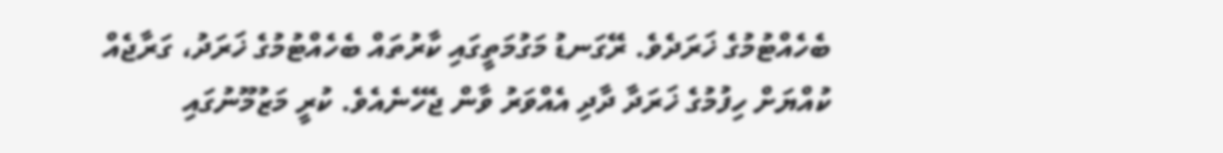ބެހެއްޓުމުގެ ޚަރަދެވެ. ރޭގަނޑު މަގުމަތީގައި ކާރުތައް ބެހެއްޓުމުގެ ޚަރަދު، ގަރާޖެއް ކުއްޔަށް ހިފުމުގެ ޚަރަދާ ދާދި އެއްވަރު ވާން ޖެހޭނެއެވެ. ކުރީ މަޒުމޫނުގައި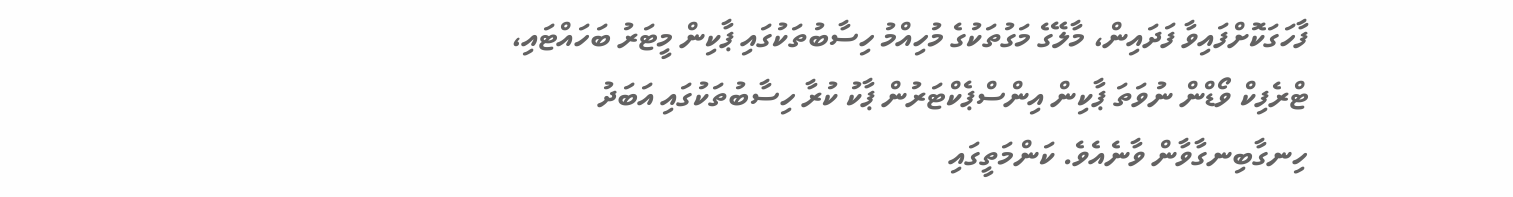ފާހަގަކޮށްފައިވާ ފަދައިން، މާލޭގެ މަގުތަކުގެ މުހިއްމު ހިސާބުތަކުގައި ޕާކިން މީޓަރު ބަހައްޓައި، ޓްރެފިކް ވޯޑްން ނުވަތަ ޕާކިން އިންސްޕެކްޓަރުން ޕާކު ކުރާ ހިސާބުތަކުގައި އަބަދު ހިނގާބިނގާވާން ވާނެއެވެ. ކަންމަތީގައި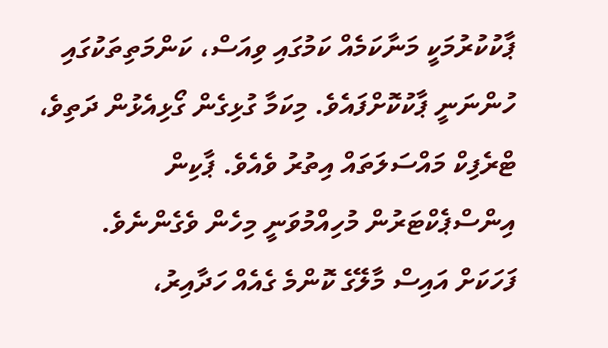ޕާކުކުރުމަކީ މަނާކަމެއް ކަމުގައި ވިއަސް، ކަންމަތިތަކުގައި ހުންނަނީ ޕާކުކޮށްފައެވެ. މިކަމާ ގުޅިގެން ގޯޅިއެޅުން ދަތިވެ، ޓްރެފިކް މައްސަލަތައް އިތުރު ވެއެވެ. ޕާކިން އިންސްޕެކްޓަރުން މުހިއްމުވަނީ މިހެން ވެގެންނެވެ.
ފަހަކަށް އައިސް މާލޭގެ ކޮންމެ ގެއެއް ހަދާއިރު،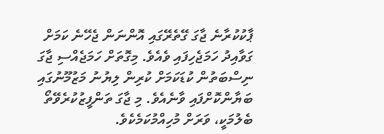ޕާކުކުރާނެ ޖާގަ ގޭތެރޭގައި އޮންނަން ޖެހޭނެ ކަމަށް ގަވާއިދު ހަމަޖެހިފައި ވެއެވެ. މިގޮތަށް ހަމަޖެއްސި ޖާގަ ނިސްބަތުން ކުޑަކަމަށް ކުރިން ލިޔުނު މަޒުމޫނުގައި ބަޔާންކޮށްފައި ވާނެއެވެ. މި ޖާގަ ތަންފީޒުކުރެވޭތޯ ބެލުމަކީ، ވަރަށް މުހިއްމުކަމެކެވެ.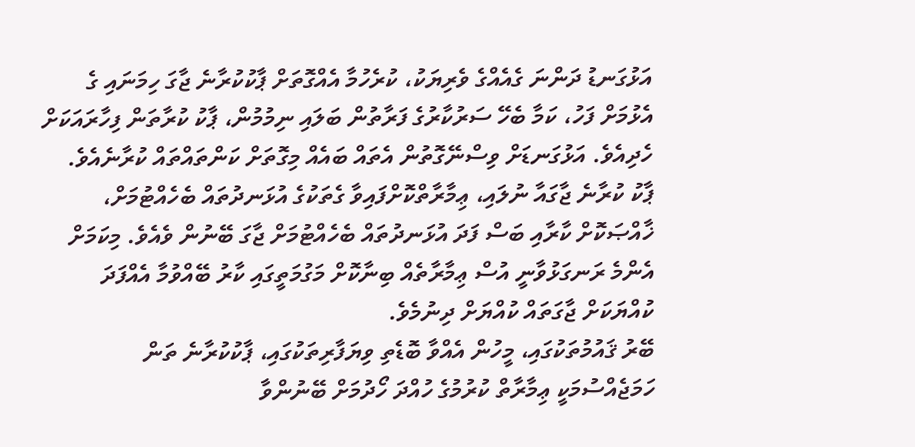އަޅުގަނޑު ދަންނަ ގެއެއްގެ ވެރިޔަކު، ކުރެހުމާ އެއްގޮތަށް ޕާކުކުރާނެ ޖާގަ ހިމަނައި ގެ އެޅުމަށް ފަހު، ކަމާ ބެހޭ ސަރުކާރުގެ ފަރާތުން ބަލައި ނިމުމުން، ޕާކު ކުރާތަން ފިހާރައަކަށް ހެދިއެވެ. އަޅުގަނޑަށް ވިސްނޭގޮތުން އެތައް ބައެއް މިގޮތަށް ކަންތައްތައް ކުރާނެއެވެ.
ޕާކު ކުރާނެ ޖާގައާ ނުލައި، ޢިމާރާތްކޮށްފައިވާ ގެތަކުގެ އުޅަނދުތައް ބެހެއްޓުމަށް، ޚާއްޞަކޮށް ކާރާއި ބަސް ފަދަ އުޅަނދުތައް ބެހެއްޓުމަށް ޖާގަ ބޭނުން ވެއެވެ. މިކަމަށް އެންމެ ރަނގަޅުވާނީ އުސް ޢިމާރާތެއް ބިނާކޮށް މަގުމަތީގައި ކާރު ބޭއްވުމާ އެއްފަދަ ކުއްޔަކަށް ޖާގަތައް ކުއްޔަށް ދިނުމެވެ.
ބޭރު ޤައުމުތަކުގައި، މީހުން އެއްވާ ބޮޑެތި ވިޔަފާރިތަކުގައި، ޕާކުކުރާނެ ތަން ހަމަޖެއްސުމަކީ ޢިމާރާތް ކުރުމުގެ ހުއްދަ ހޯދުމަށް ބޭނުންވާ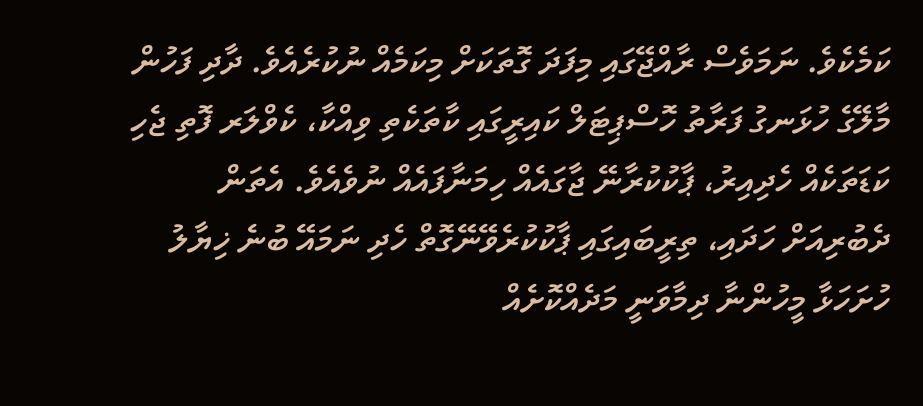ކަމެކެވެ. ނަމަވެސް ރާއްޖޭގައި މިފަދަ ގޮތަކަށް މިކަމެއް ނުކުރެއެވެ. ދާދި ފަހުން މާލޭގެ ހުޅަނގު ފަރާތު ހޮސްޕިޓަލް ކައިރީގައި ކާތަކެތި ވިއްކާ، ކެވްލަރ ފޮތި ޖެހި ކަޑަތަކެއް ހެދިއިރު، ޕާކުކުރާނޭ ޖާގައެއް ހިމަނާފައެއް ނުވެއެވެ. އެތަން ދެބުރިއަށް ހަދައި، ތިރީބައިގައި ޕާކުކުރެވޭނޭގޮތް ހެދި ނަމައޭ ބުނެ ޚިޔާލު ހުށަހަޅާ މީހުންނާ ދިމާވަނީ މަދެއްކޮށެއް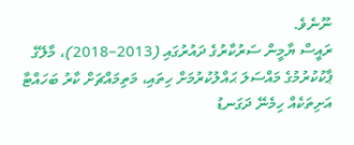ނޫނެވެ.
ރައީސް ޔާމީން ސަރުކާރުގެ ދައުރުގައި (2013–2018)، މާލޭގެ ޕާކުކުރުމުގެ މައްސަލަ ޙައްލުކުރުމަށް ހިތައި، މަތިމައްޗަށް ކާރު ބަހައްޓާ އަށިތަކެއް ހިމެނޭ ދަގަނޑު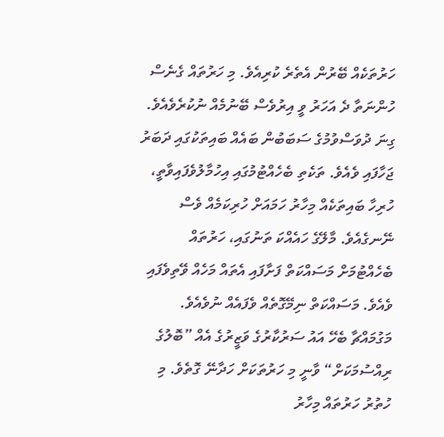ހަރުތަކެއް ބޭރުން އެތެރެ ކުރިއެވެ. މި ހަރުތައް ގެނެސް ހުންނަތާ ދެ އަހަރު ވީ އިރުވެސް ބޭނުމެއް ނުކުރެވެއެވެ. ގިނަ ދުވަސްވުމުގެ ސަބަބުން ބައެއް ބައިތަކުގައި ދަބަރު ޖަހާފައި ވެއެވެ. ތަކެތި ބެހެއްޓުމުގައި އިހުމާލުވެފައިވާތީ، ހުރިހާ ބައިތަކެއް މިހާރު ހަމައަށް ހުރިކަމެއް ވެސް ނޭނގެއެވެ. މާލޭގެ ހައެއްކަ ތަނުގައި، ހަރުތައް ބެހެއްޓުމަށް މަސައްކަތް ފަށާފައި އެތައް މަހެއް ވޭތިވެފައި ވެއެވެ. މަސައްކަތް ނިމޭގޮތެއް ވެފައެއް ނުވެއެވެ.
މަގުމައްޗާ ބެހޭ އައު ސަރުކާރުގެ ވަޒީރުގެ އެއް ”ބޮލުގެ ރިއްސުމަކަށް“ ވާނީ މި ހަރުތަކަށް ހަދާނޭ ގޮތެވެ. މި ހުތުރު ހަރުތައް މިހާރު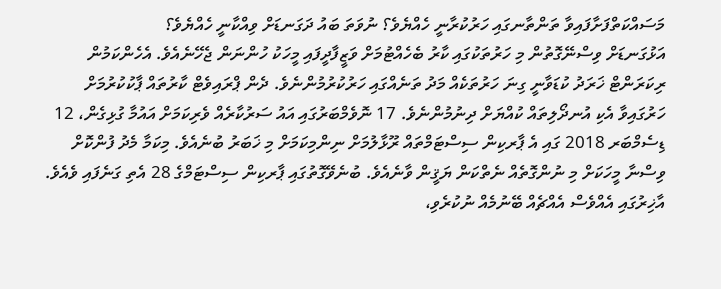މަސައްކަތްފަށާފައިވާ ތަންތާނގައި ހަރުކުރާނީ ހެއްޔެވެ؟ ނުވަތަ ބައު ދަގަނޑަށް ވިއްކާނީ ހެއްޔެވެ؟
އަޅުގަނޑަށް ވިސްނޭގޮތުން މި ހަރުތަކުގައި ކާރު ބެހެއްޓުމަށް ވަޒީފާދީފައި މީހަކު ހުންނަން ޖެހޭނެއެވެ. އެހެންކަމުން ރިކަރަންޓް ޚަރަދު ކުޑަވާނީ ގިނަ ހަރުތަކެއް މަދު ތަނެއްގައި ހަރުކުރުމުންނެވެ. ދެން ޕްރައިވެޓް ކާރުތައް ޕާކުކުރުމަށް ހަރުގައިވާ އެކި އުނދޯލިތައް ކުއްޔަށް ދިނުމުންނެވެ. 17 ނޮވެމްބަރުގައި އައު ސަރުކާރެއް ވެރިކަމަށް އައުމާ ގުޅިގެން، 12 ޑިސެމްބަރ 2018 ގައި އެ ޕާރކިން ސިސްޓަމްތައް ރޫޅާލުމަށް ނިންމިކަމަށް މި ޚަބަރު ބުނެއެވެ. މިކަމާ މެދު ފުންކޮށް ވިސްނާ މީހަކަށް މި ނުންގޮތެއް ނެތްކަން ޔަޤީން ވާނެއެވެ. ބުނެވޭގޮތުގައި ޕާރކިން ސިސްޓަމްގެ 28 އެތި ގަނެފައި ވެއެވެ. އާޚިރުގައި އެއްވެސް އެއްޗެއް ބޭނުމެއް ނުކުރެވި،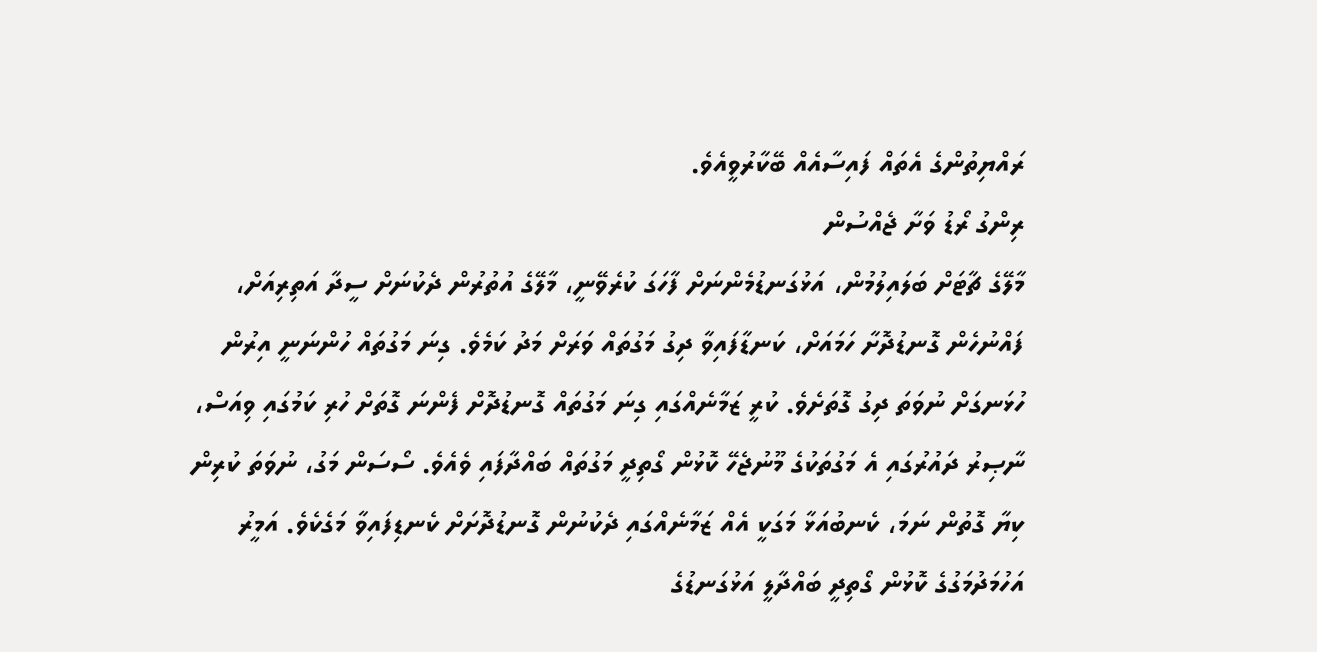ރައްޔިތުންގެ އެތައް ފައިސާއެއް ބޭކާރުވީއެވެ.
ރިންގު ރޯޑު ވަށާ ޖެއްސުން
މާލޭގެ ޗާޓަށް ބަލައިލުމުން، އަޅުގަނޑުމެންނަށް ފާހަގަ ކުރެވޭނީ، މާލޭގެ އުތުރުން ދެކުނަށް ސީދާ އަތިރިއަށް، ފައްނުހެން ގޮނޑުދޮށާ ހަމައަށް، ކަނޑާފައިވާ ދިގު މަގުތައް ވަރަށް މަދު ކަމެވެ. ގިނަ މަގުތައް ހުންނަނީ އިރުން ހުޅަނގަށް ނުވަތަ ދިގު ގޮތަށެވެ. ކުރީ ޒަމާނެއްގައި ގިނަ މަގުތައް ގޮނޑުދޮށް ފެންނަ ގޮތަށް ހުރި ކަމުގައި ވިއަސް، ނާޞިރު ދައުރުގައި އެ މަގުތަކުގެ މޫނުޖެހޭ ކޮޅުން ގޯތިދީ މަގުތައް ބައްދާފައި ވެއެވެ. ސޯސަން މަގު، ނުވަތަ ކުރިން ކިޔާ ގޮތުން ނަމަ، ކެނބުއަޅާ މަގަކީ އެއް ޒަމާނެއްގައި ދެކުނުން ގޮނޑުދޮށަށް ކެނޑިފައިވާ މަގެކެވެ. އަމީރު އަހުމަދުމަގުގެ ކޮޅުން ގޯތިދީ ބައްދާލީ އަޅުގަނޑުގެ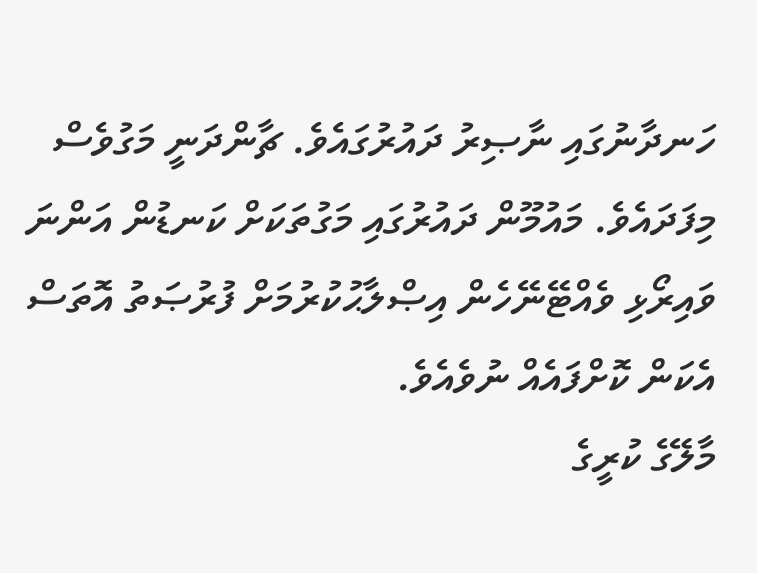ހަނދާނުގައި ނާޞިރު ދައުރުގައެވެ. ޗާންދަނީ މަގުވެސް މިފަދައެވެ. މައުމޫން ދައުރުގައި މަގުތަކަށް ކަނޑުން އަންނަ ވައިރޯޅި ވެއްޓޭނޭހެން އިޞްލާޙުކުރުމަށް ފުރުޞަތު އޮތަސް އެކަން ކޮށްފައެއް ނުވެއެވެ.
މާލޭގެ ކުރީގެ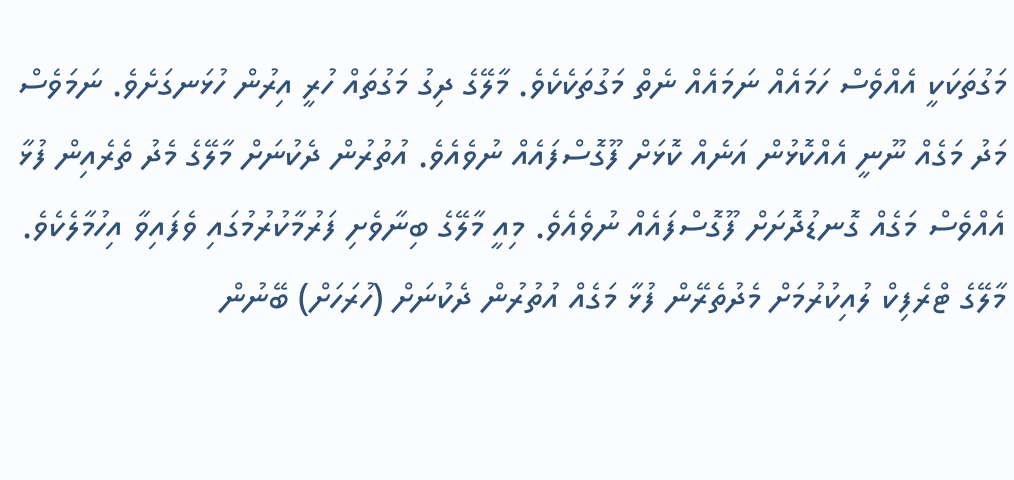މަގުތަކަކީ އެއްވެސް ހަމައެއް ނަމައެއް ނެތް މަގުތަކެކެވެ. މާލޭގެ ދިގު މަގުތައް ހުރީ އިރުން ހުޅަނގަށެވެ. ނަމަވެސް މަދު މަގެއް ނޫނީ އެއްކޮޅުން އަނެއް ކޮޅަށް ފޫގޮސްފައެއް ނުވެއެވެ. އުތުރުން ދެކުނަށް މާލޭގެ މެދު ތެރެއިން ފުޅާ އެއްވެސް މަގެއް ގޮނޑުދޮށަށް ފޫގޮސްފައެއް ނުވެއެވެ. މިއީ މާލޭގެ ބިނާވެށި ފަރުމާކުރުމުގައި ވެފައިވާ އިހުމާލެކެވެ. މާލޭގެ ޓްރެފިކް ލުއިކުރުމަށް މެދުތެރޭން ފުޅާ މަގެއް އުތުރުން ދެކުނަށް (ހުރަހަށް) ބޭނުން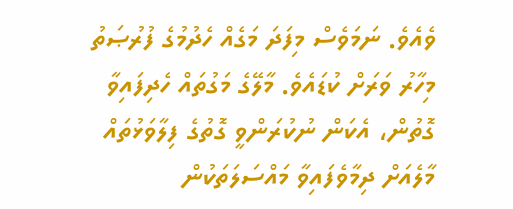ވެއެވެ. ނަމަވެސް މިފަދަ މަގެއް ހެދުމުގެ ފުރުޞަތު މިހާރު ވަރަށް ކުޑައެވެ. މާލޭގެ މަގުތައް ހެދިފައިވާ ގޮތުން، އެކަން ނުކުރަންވީ ގޮތުގެ ފިލާވަޅުތައް މާލެއަށް ދިމާވެފައިވާ މައްސަލަތަކުން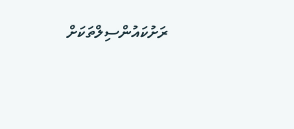ރަށުކައުންސިލްތަކަށް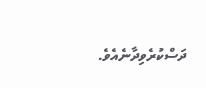ދަސްކުރެވިދާނެއެވެ.